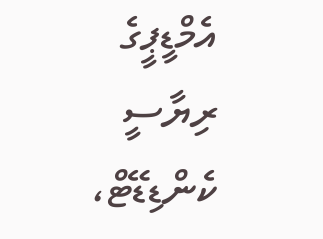އެމްޑީޕީގެ ރިޔާސީ ކެންޑިޑޭޓް،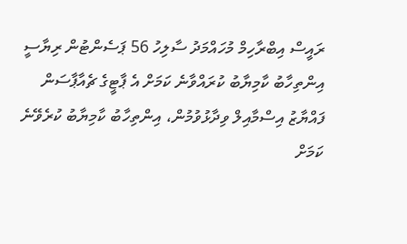ރައީސް އިބްރާހިމް މުހައްމަދު ސާލިހު 56 ޕަސެންޓުން ރިޔާސީ އިންތިހާބު ކާމިޔާބު ކުރައްވާނެ ކަމަށް އެ ޕާޓީގެ ޗެއާޕާސަން ފައްޔާޒު އިސްމާއިލް ވިދާޅުވުމުން، އިންތިހާބު ކާމިޔާބު ކުރެވޭނެ ކަމަށް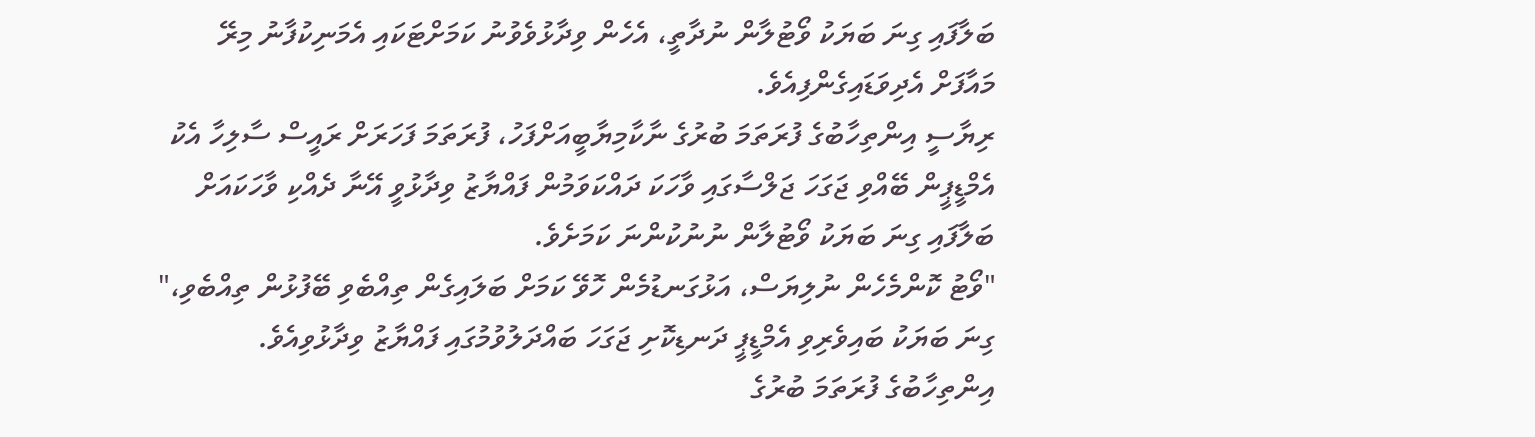ބަލާފައި ގިނަ ބަޔަކު ވޯޓުލާން ނުދާތީ، އެހެން ވިދާޅުވެވުނު ކަމަށްޓަކައި އެމަނިކުފާނު މިރޭ މައާފަށް އެދިވަޑައިގެންފިއެވެ.
ރިޔާސީ އިންތިހާބުގެ ފުރަތަމަ ބުރުގެ ނާކާމިޔާބީއަށްފަހު، ފުރަތަމަ ފަހަރަށް ރައީސް ސާލިހާ އެކު އެމްޑީޕީން ބޭއްވި ޖަގަހަ ޖަލްސާގައި ވާހަކަ ދައްކަވަމުން ފައްޔާޒު ވިދާޅުވީ އޭނާ ދެއްކި ވާހަކައަށް ބަލާފައި ގިނަ ބަޔަކު ވޯޓުލާން ނުނުކުންނަ ކަމަށެވެ.
"ވޯޓު ކޮންމެހެން ނުލިޔަސް، އަޅުގަނޑުމެން ހޮވޭ ކަމަށް ބަލައިގެން ތިއްބެވި ބޭފުޅުން ތިއްބެވި،" ގިނަ ބަޔަކު ބައިވެރިވި އެމްޑީޕީ ދަނޑިކޮށި ޖަގަހަ ބައްދަލުވުމުގައި ފައްޔާޒު ވިދާޅުވިއެވެ.
އިންތިހާބުގެ ފުރަތަމަ ބުރުގެ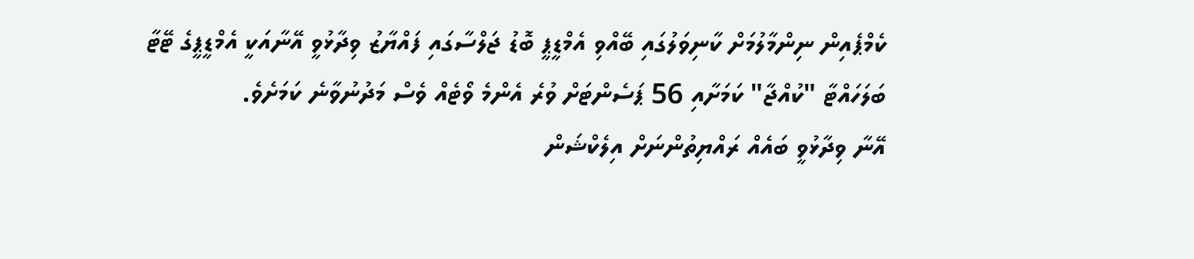ކެމްޕެއިން ނިންމާލުމަށް ކާނިވަލުގައި ބޭއްވި އެމްޑީޕީ ބޮޑު ޖަލްސާގައި ފައްޔާޒު ވިދާޅުވީ އޭނާއަކީ އެމްޑީޕީގެ ޓޭޓާ ބަލަހައްޓާ "ކުއްޖާ" ކަމަށާއި 56 ޕަސެންޓަށް ވުރެ އެންމެ ވޯޓެއް ވެސް މަދުނުވާނެ ކަމަށެވެ.
އޭނާ ވިދާޅުވީ ބައެއް ރައްޔިތުންނަށް އިލެކްޝަން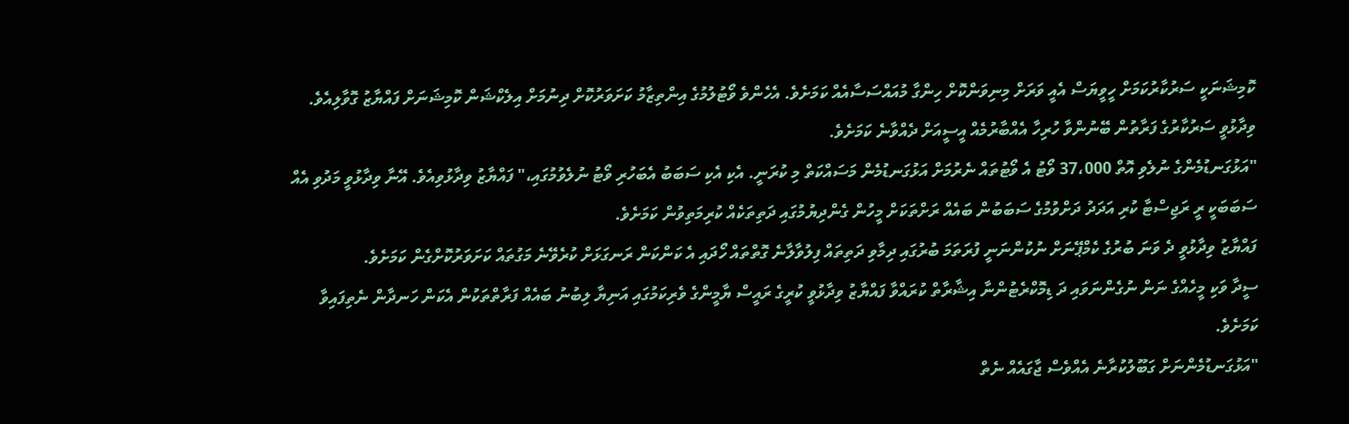ކޮމިޝަނަކީ ސަރުކާރުކަމަށް ހީވީޔަސް އެއީ ވަރަށް މިނިވަންކޮށް ހިންގާ މުއައްސަސާއެއް ކަމަށެވެ. އެހެންވެ ވޯޓުލުމުގެ އިންތިޒާމު ކަށަވަރުކޮށް ދިނުމަށް އިލެކްޝަން ކޮމިޝަނަށް ފައްޔާޒު ގޮވާލިއެވެ. ވިދާޅުވީ ސަރުކާރުގެ ފަރާތުން ބޭނުންވާ ހުރިހާ އެއްބާރުމެއް އީސީއަށް ދެއްވާނެ ކަމަށެވެ.
"އަޅުގަނޑުމެންގެ ނުލެވި އޮތް 37،000 ވޯޓު އެ ވޯޓުތައް ނެރުމަށް އަޅުގަނޑުމެން މަސައްކަތް މި ކުރަނީ. އެކި އެކި ސަބަބު އެބަހުރި ވޯޓު ނުލެވުމުގައި،" ފައްޔާޒު ވިދާޅުވިއެވެ. އޭނާ ވިދާޅުވީ މަދުވި އެއް ސަބަބަކީ ރީ ރަޖިސްޓާ ކުރި އަދަދު ދަށްވުމުގެ ސަބަބުން ބައެއް ރަށްތަކަށް މީހުން ގެންދިޔުމުގައި ދަތިތަކެއް ކުރިމަތިވުން ކަމަށެވެ.
ފައްޔާޒު ވިދާޅުވީ ދެ ވަނަ ބުރުގެ ކެމްޕޭނަށް ނުކުންނަނީ ފުރަތަމަ ބުރުގައި ދިމާވި ދަތިތައް ފިލުވާލާނެ ގޮތްތައް ހޯދައި އެ ކަންކަން ރަނގަޅަށް ކުރެވޭނެ މަގުތައް ކަށަވަރުކޮށްގެން ކަމަށެވެ.
ސީދާ ވަކި މީހެއްގެ ނަން ނުގެންނަވައި ދަ ޑިމޮކްރެޓުންނާ އިޝާރާތް ކުރައްވާ ފައްޔާޒު ވިދާޅުވީ ކުރީގެ ރައީސް ޔާމީންގެ ވެރިކަމުގައި އަނިޔާ ލިބުނު ބައެއް ފަރާތްތަކުން އެކަން ހަނދާން ނެތިފައިވާ ކަމަށެވެ.
"އަޅުގަނޑުމެންނަށް ގަބޫލުކުރާނެ އެއްވެސް ޖާގައެއް ނެތް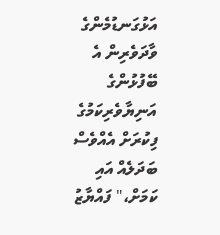އަޅުގަނޑުމެންގެ ވާދަވެރިން އެ ބޭފުޅުންގެ އަނިޔާވެރިކަމުގެ ފިކުރަށް އެއްވެސް ބަދަލެއް އައި ކަމަށް،" ފައްޔާޒު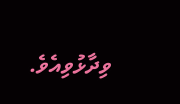ވިދާޅުވިއެވެ.